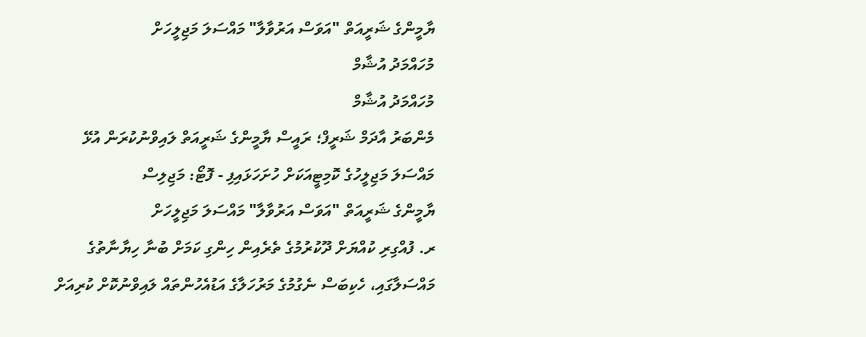ޔާމީންގެ ޝަރީއަތް "އަވަސް އަރުވާލާ" މައްސަލަ މަޖިލީހަށް
މުހައްމަދު އުޝާމް
މުހައްމަދު އުޝާމް
މެންބަރު އާދަމް ޝަރީފް؛ ރައީސް ޔާމީންގެ ޝަރީއަތް ލައިވްނުކުރަން އުޅޭ މައްސަލަ މަޖިލީހުގެ ކޮމިޓީއަކަށް ހުށަހަޅައިފި - ފޮޓޯ: މަޖިލިސް
ޔާމީންގެ ޝަރީއަތް "އަވަސް އަރުވާލާ" މައްސަލަ މަޖިލީހަށް
ރ. ފުއްގިރި ކުއްޔަށް ދޫކުރުމުގެ ތެރެއިން ހިންގި ކަމަށް ބުނާ ހިޔާނާތުގެ މައްސަލާގައި، ހެކިބަސް ނެގުމުގެ މަރުހަލާގެ އަޑުއެހުންތައް ލައިވްނުކޮށް ކުރިއަށް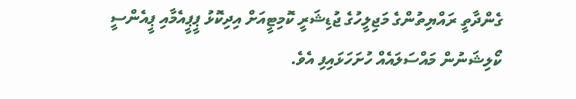ގެންދާތީ ރައްޔިތުންގެ މަޖިލީހުގެ ޖުޑިޝަރީ ކޮމިޓީއަށް އިދިކޮޅު ޕީޕީއެމާއި ޕީއެންސީ ކޯލިޝަނުން މައްސަލައެއް ހުށަހަޅައިފި އެވެ.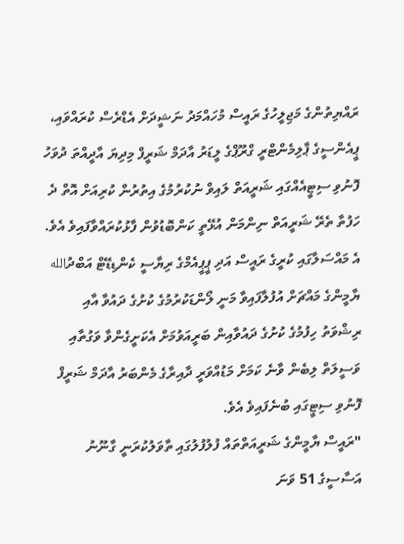ރައްޔިތުންގެ މަޖިލީހުގެ ރައީސް މުހައްމަދު ނަޝީދަށް އެޑްރެސް ކުރައްވައި، ޕީއެންސީގެ ޕާލިމެންޓްރީ ގްރޫޕްގެ ލީޑަރު އާދަމް ޝަރީފް މިދިޔަ އާދީއްތަ ދުވަހު ފޮނުވި ސިޓީއެއްގައި ޝަރީއަތް ލައިވް ނުކުރުމުގެ އިތުރުން ކުރިއަށް އޮތް ދެ ހަފުތާ ތެރޭ ޝަރީއަތް ނިންމަން އުޅޭތީ ކަންބޮޑުވުން ފާޅުކުރައްވާފައިވެ އެވެ.
އެ މައްސަލާގައި ކުރީގެ ރައީސް އަދި ޕީޕީއެމްގެ ރިޔާސީ ކެންޑިޑޭޓް އަބްދުالله ޔާމީންގެ މައްޗަށް އުފުލާފައިވާ މަނީ ލޯންޑަކުރުމުގެ ކުށުގެ ދައުވާ އާއި ރިޝްވަތު ހިފުމުގެ ކުށުގެ ދައުވާއިން ބަރީއަވުމަށް އެކަށީގެންވާ ވަގުތާއި ވަސީލަތް ލިބެން ވާނެ ކަމަށް މަޑުއްވަރީ ދާއިރާގެ މެންބަރު އާދަމް ޝަރީފް ފޮނުވި ސިޓީގައި ބުނެފައިވެ އެވެ.
"ރައީސް ޔާމީންގެ ޝަރީއަތްތައް ފުލުފުލުގައި ތާވަލުކުރަނީ ގާނޫނު އަސާސީގެ 51 ވަނަ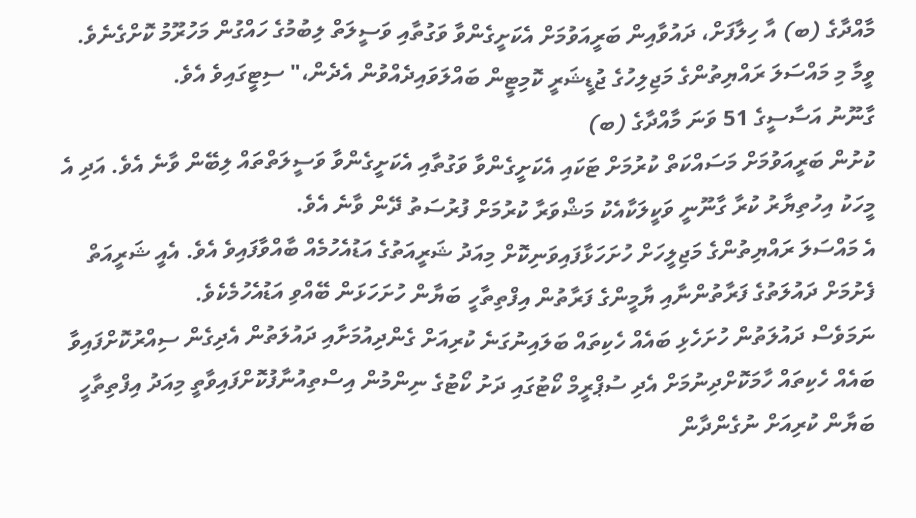މާއްދާގެ (ބ) އާ ހިލާފަށް، ދައުވާއިން ބަރީއަވުމަށް އެކަށީގެންވާ ވަގުތާއި ވަސީލަތް ލިބުމުގެ ހައްގުން މަހުރޫމު ކޮށްގެނެވެ. ވީމާ މި މައްސަލަ ރައްޔިތުންގެ މަޖިލިހުގެ ޖުޑީޝަރީ ކޮމިޓީން ބައްލަވައިދެއްވުން އެދެން،" ސިޓީގައިވެ އެވެ.
ގާނޫނު އަސާސީގެ 51 ވަނަ މާއްދާގެ (ބ)
ކުށުން ބަރީއަވުމަށް މަސައްކަތް ކުރުމަށް ޓަކައި އެކަށީގެންވާ ވަގުތާއި އެކަށީގެންވާ ވަސީލަތްތައް ލިބޭން ވާނެ އެވެ. އަދި އެ މީހަކު އިހުތިޔާރު ކުރާ ގާނޫނީ ވަކީލަކާއެކު މަޝްވަރާ ކުރުމަށް ފުރުސަތު ދޭން ވާނެ އެވެ.
އެ މައްސަލަ ރައްޔިތުންގެ މަޖިލީހަށް ހުށަހަޅާފައިވަނިކޮށް މިއަދު ޝަރީއަތުގެ އަޑުއެހުމެއް ބާއްވާފައިވެ އެވެ. އެއީ ޝަރީއަތް ފެށުމަށް ދައުލަތުގެ ފަރާތުންނާއި ޔާމީންގެ ފަރާތުން އިފްތިތާހީ ބަޔާން ހުށަހަޅަން ބޭއްވި އަޑުއެހުމެކެވެ.
ނަމަވެސް ދައުލަތުން ހުށަހެޅި ބައެއް ހެކިތައް ބަލައިނުގަނެ ކުރިއަށް ގެންދިއުމަށާއި ދައުލަތުން އެދިގެން ސިއްރުކޮށްފައިވާ ބައެއް ހެކިތައް ހާމަކޮށްދިނުމަށް އެދި ސުޕްރީމް ކޯޓުގައި ދަށު ކޯޓުގެ ނިންމުން އިސްތިއުނާފުކޮށްފައިވާތީ މިއަދު އިފްތިތާހީ ބަޔާން ކުރިއަށް ނުގެންދާން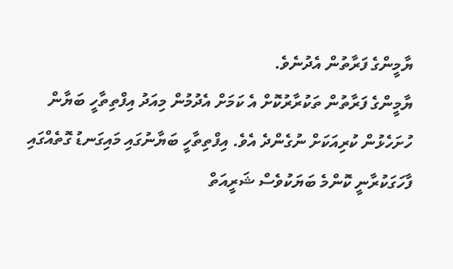ޔާމީންގެ ފަރާތުން އެދުނެވެ.
ޔާމީންގެ ފަރާތުން ތަކުރާރުކޮށް އެ ކަމަށް އެދުމުން މިއަދު އިފްތިތާހީ ބަޔާން ހުށަހެޅުން ކުރިއަކަށް ނުގެންދެ އެވެ. އިފްތިތާހީ ބަޔާނުގައި މައިގަނޑު ގޮތެއްގައި ފާހަގަކުރާނީ ކޮންމެ ބަޔަކުވެސް ޝަރީއަތް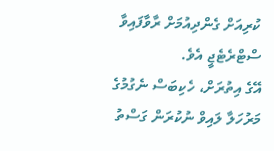ކުރިއަށް ގެންދިއުމަށް ރާވާފައިވާ ސްޓްރެޓެޖީ އެވެ.
އޭގެ އިތުރަށް، ހެކިބަސް ނެގުމުގެ މަރުހަލާ ލައިވް ނުކުރަން ގަސްތު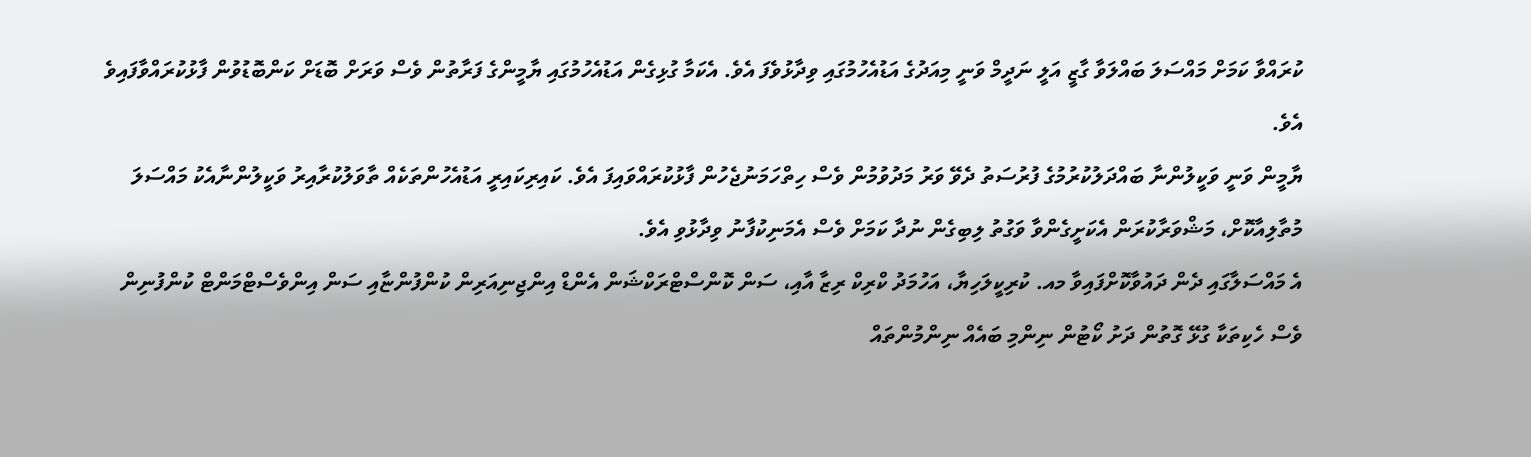ކުރައްވާ ކަމަށް މައްސަލަ ބައްލަވާ ގާޒީ އަލީ ނަދީމް ވަނީ މިއަދުގެ އަޑުއެހުމުގައި ވިދާޅުވެފަ އެވެ. އެކަމާ ގުޅިގެން އަޑުއެހުމުގައި ޔާމީންގެ ފަރާތުން ވެސް ވަރަށް ބޮޑަށް ކަންބޮޑުވުން ފާޅުކުރައްވާފައިވެ އެވެ.
ޔާމީން ވަނީ ވަކީލުންނާ ބައްދަލުކުރުމުގެ ފުރުސަތު ދެވޭ ވަރު މަދުވުމުން ވެސް ހިތްހަމަނުޖެހުން ފާޅުކުރައްވައިފަ އެވެ. ކައިރިކައިރީ އަޑުއެހުންތަކެއް ތާވަލުކުރާއިރު ވަކީލުންނާއެކު މައްސަލަ މުތާލިއާކޮށް، މަޝްވަރާކުރަން އެކަށީގެންވާ ވަގުތު ލިބިގެން ނުދާ ކަމަށް ވެސް އެމަނިކުފާނު ވިދާޅުވި އެވެ.
އެ މައްސަލާގައި ދެން ދައުވާކޮށްފައިވާ މއ. ކުރިކީލަހިޔާ، އަހުމަދު ކްރިކް ރިޒާ އާއި، ސަން ކޮންސްޓްރަކްޝަން އެންޑް އިންޖިނިއަރިން ކުންފުންޏާއި ސަން އިންވެސްޓްމަންޓް ކުންފުނިން ވެސް ހެކިތަކާ ގުޅޭ ގޮތުން ދަށު ކޯޓުން ނިންމި ބައެއް ނިންމުންތައް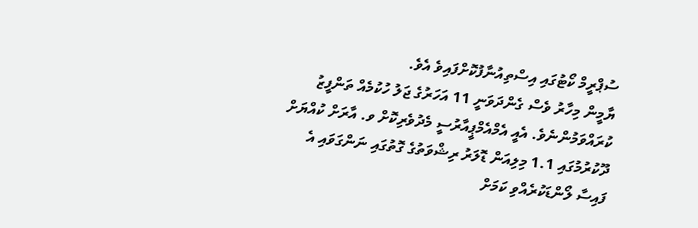ސުޕްރީމް ކޯޓުގައި އިސްތިއުނާފުކޮށްފައިވެ އެވެ.
ޔާމީން މިހާރު ވެސް ގެންދަވަނީ 11 އަހަރުގެ ޖަލު ހުކުމެއް ތަންފީޒު ކުރައްވަމުންނެވެ. އެއީ އެމްއެމްޕީއާރުސީ މެދުވެރިކޮށް ވ. އާރަށް ކުއްޔަށް ދޫކުރުމުގައި 1.1 މިލިއަން ޑޮލަރު ރިޝްވަތުގެ ގޮތުގައި ނަންގަވައި އެ ފައިސާ ލޯންޑަކުރެއްވި ކަމަށް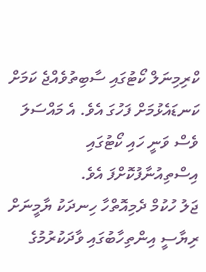ކްރިމިނަލް ކޯޓުގައި ސާބިތުވެއްޖެ ކަމަށް ކަނޑައެޅުމަށް ފަހުގަ އެވެ. އެ މައްސަލަ ވެސް ވަނީ ހައި ކޯޓުގައި އިސްތިއުނާފުކޮށްފަ އެވެ.
ޖަލު ހުކުމް ދެމިއޮތްހާ ހިނދަކު ޔާމީނަށް ރިޔާސީ އިންތިހާބުގައި ވާދަކުރުމުގެ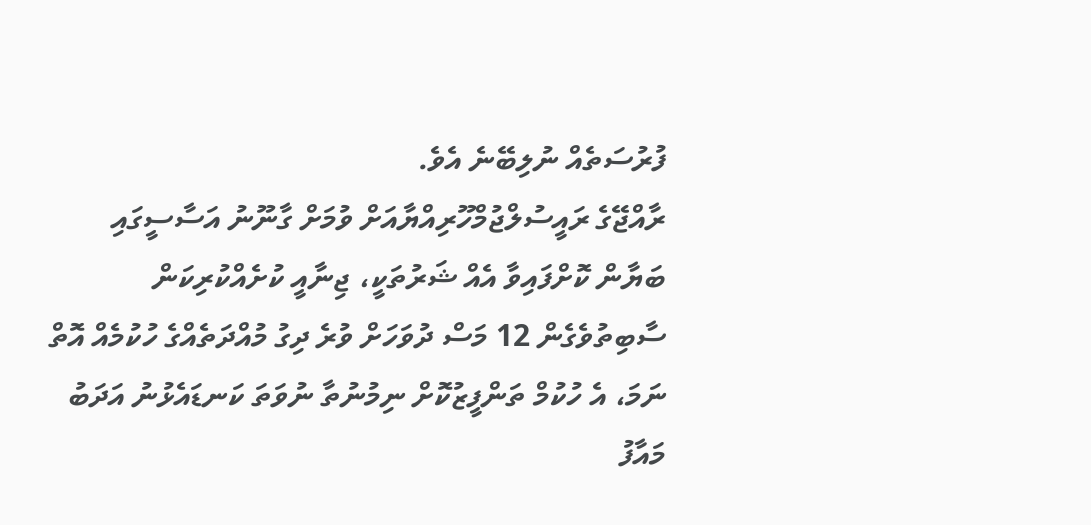ފުރުސަތެއް ނުލިބޭނެ އެވެ.
ރާއްޖޭގެ ރައީސުލްޖުމްހޫރިއްޔާއަށް ވުމަށް ގާނޫނު އަސާސީގައި ބަޔާން ކޮށްފައިވާ އެއް ޝަރުތަކީ، ޖިނާއީ ކުށެއްކުރިކަން ސާބިތުވެގެން 12 މަސް ދުވަހަށް ވުރެ ދިގު މުއްދަތެއްގެ ހުކުމެއް އޮތް ނަމަ، އެ ހުކުމް ތަންފީޒުކޮށް ނިމުނުތާ ނުވަތަ ކަނޑައެޅުނު އަދަބު މައާފު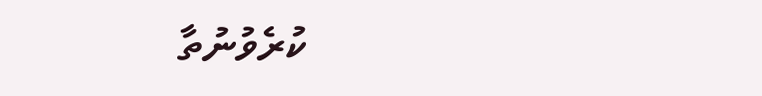ކުރެވުނުތާ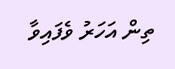ތިން އަހަރު ވެފައިވާ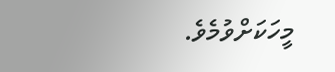މީހަކަށްވުމެވެ.